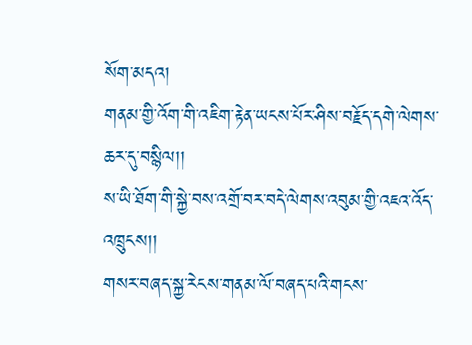སོག་མདའ།
གནམ་གྱི་འོག་གི་འཇིག་རྟེན་ཡངས་པོར་ཤིས་བརྗོད་དགེ་ལེགས་ཆར་དུ་བསྙིལ།།
ས་ཡི་ཐོག་གི་སྐྱེ་བས་འགྲོ་བར་བདེ་ལེགས་འབུམ་གྱི་འཇའ་འོད་འཁྲུངས།།
གསར་བཞད་སྐྱ་རེངས་གནམ་ལོ་བཞད་པའི་གངས་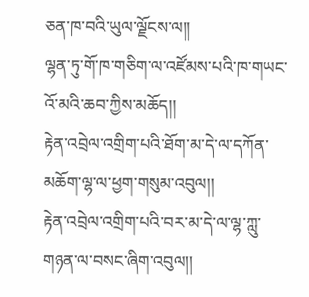ཅན་ཁ་བའི་ཡུལ་ལྗོངས་ལ།།
ལྷན་ཏུ་གོ་ཁ་གཅིག་ལ་འཛོམས་པའི་ཁ་གཡང་འོ་མའི་ཆབ་ཀྱིས་མཆོད།།
རྟེན་འབྲེལ་འགྲིག་པའི་ཐོག་མ་དེ་ལ་དཀོན་མཆོག་ལྷ་ལ་ཕྱག་གསུམ་འབུལ།།
རྟེན་འབྲེལ་འགྲིག་པའི་བར་མ་དེ་ལ་ལྷ་ཀླུ་གཉན་ལ་བསང་ཞིག་འབུལ།།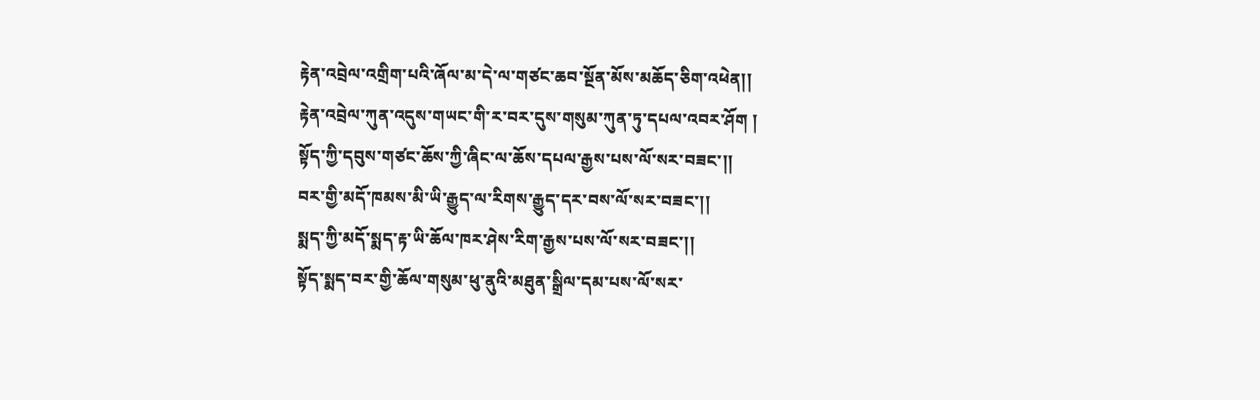རྟེན་འབྲེལ་འགྲིག་པའི་ཞོལ་མ་དེ་ལ་གཙང་ཆབ་སྔོན་མོས་མཆོད་ཅིག་འཕེན།།
རྟེན་འབྲེལ་ཀུན་འདུས་གཡང་གི་ཪ་བར་དུས་གསུམ་ཀུན་ཏུ་དཔལ་འབར་ཤོག །
སྟོད་ཀྱི་དབུས་གཙང་ཆོས་ཀྱི་ཞིང་ལ་ཆོས་དཔལ་རྒྱས་པས་ལོ་སར་བཟང་།།
བར་གྱི་མདོ་ཁམས་མི་ཡི་རྒྱུད་ལ་རིགས་རྒྱུད་དར་བས་ལོ་སར་བཟང་།།
སྨད་ཀྱི་མདོ་སྨད་རྟ་ཡི་ཆོལ་ཁར་ཤེས་རིག་རྒྱས་པས་ལོ་སར་བཟང་།།
སྟོད་སྨད་བར་གྱི་ཆོལ་གསུམ་ཕུ་ནུའི་མཐུན་སྒྲིལ་དམ་པས་ལོ་སར་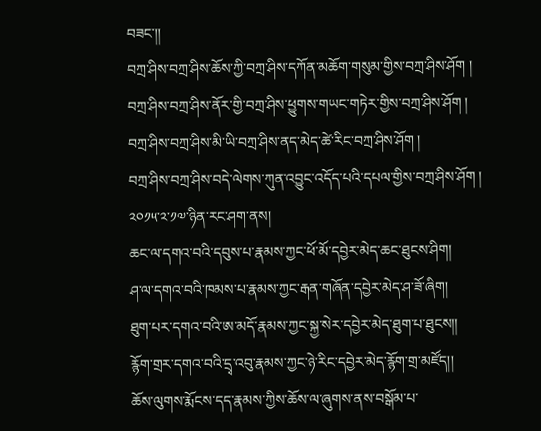བཟང་།།
བཀྲ་ཤིས་བཀྲ་ཤིས་ཆོས་ཀྱི་བཀྲ་ཤིས་དཀོན་མཆོག་གསུམ་གྱིས་བཀྲ་ཤིས་ཤོག །
བཀྲ་ཤིས་བཀྲ་ཤིས་ནོར་གྱི་བཀྲ་ཤིས་ཕྱུགས་གཡང་གཏེར་གྱིས་བཀྲ་ཤིས་ཤོག །
བཀྲ་ཤིས་བཀྲ་ཤིས་མི་ཡི་བཀྲ་ཤིས་ནད་མེད་ཚེ་རིང་བཀྲ་ཤིས་ཤོག །
བཀྲ་ཤིས་བཀྲ་ཤིས་བདེ་ལེགས་ཀུན་འབྱུང་འདོད་པའི་དཔལ་གྱིས་བཀྲ་ཤིས་ཤོག །
༢༠༡༥་༢་༡༧་ཉིན་རང་ཤག་ནས།
ཆང་ལ་དགའ་བའི་དབུས་པ་རྣམས་ཀྱང་ཕོ་མོ་དབྱེར་མེད་ཆང་ཐུངས་ཤིག།
ཤ་ལ་དགའ་བའི་ཁམས་པ་རྣམས་ཀྱང་རྒན་གཞོན་དབྱེར་མེད་ཤ་ཟོ་ཞིག།
ཐུག་པར་དགའ་བའི་ཨ་མདོ་རྣམས་ཀྱང་སྐྱ་སེར་དབྱེར་མེད་ཐུག་པ་ཐུངས།།
རྙོག་གྲར་དགའ་བའི་དྲྭ་འབུ་རྣམས་ཀྱང་ཉེ་རིང་དབྱེར་མེད་རྙོག་གྲ་མཛོད།།
ཆོས་ལུགས་རྨོངས་དད་རྣམས་ཀྱིས་ཆོས་ལ་ཞུགས་ནས་བསྒོམ་པ་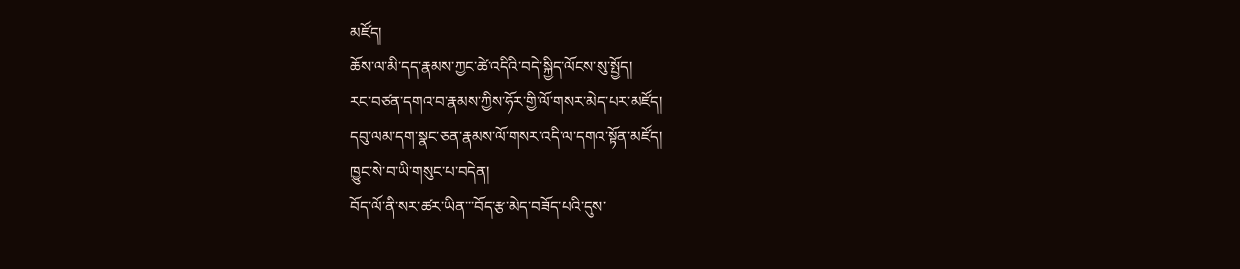མཛོད།
ཆོས་ལ་མི་དད་རྣམས་ཀྱང་ཚེ་འདིའི་བདེ་སྐྱིད་ལོངས་སུ་སྤྱོད།
རང་བཙན་དགའ་བ་རྣམས་ཀྱིས་ཧོར་གྱི་ལོ་གསར་མེད་པར་མཛོད།
དབུ་ལམ་དག་སྣང་ཅན་རྣམས་ལོ་གསར་འདི་ལ་དགའ་སྟོན་མཛོད།
ཁྱུང་སེ་བ་ཡི་གསུང་པ་བདེན།
བོད་ལོ་ནི་སར་ཚར་ཡིན་་་བོད་རྩ་མེད་བཟོད་པའི་དུས་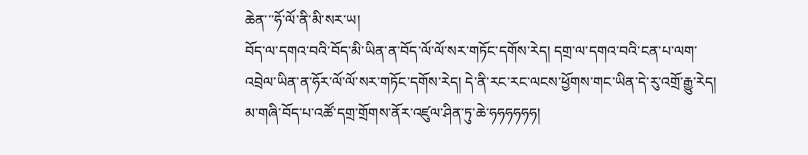ཆེན་་་ཧོ་ལོ་ནི་མི་སར་ཡ།
བོད་ལ་དགའ་བའི་བོད་མི་ཡིན་ན་བོད་ལོ་ལོ་སར་གཏོང་དགོས་རེད། དགྲ་ལ་དགའ་བའི་ངན་པ་ལག་
འབྲེལ་ཡིན་ན་ཧོར་ལོ་ལོ་སར་གཏོང་དགོས་རེད། དེ་ནི་རང་རང་ལངས་ཕྱོགས་གང་ཡིན་དེ་རུ་འགྲོ་རྒྱུ་རེད།
མ་གཞི་བོད་པ་འཚོ་དགྲ་གྲོགས་ནོར་འཛུལ་ཤིན་ཏུ་ཆེ་ཧཧཧཧཧཧ།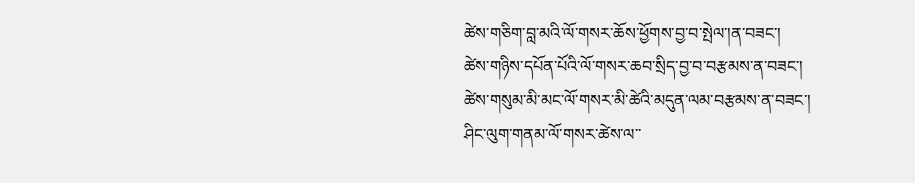ཚེས་གཅིག་བླ་མའི་ལོ་གསར་ཆོས་ཕྱོགས་བྱ་བ་སྤེལ་།ན་བཟང་།
ཚེས་གཉིས་དཔོན་པོའི་ལོ་གསར་ཆབ་སྲིད་བྱ་བ་བརྩམས་ན་བཟང་།
ཚེས་གསུམ་མི་མང་ལོ་གསར་མི་ཚེའི་མདུན་ལམ་བརྩམས་ན་བཟང་།
ཤིང་ལུག་གནམ་ལོ་གསར་ཚེས་ལ་་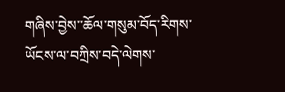གཞིས་བྱེས་་ཆོལ་གསུམ་བོད་རིགས་
ཡོངས་ལ་བཀྲིས་བདེ་ལེགས་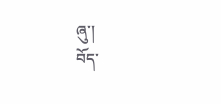ཞུ་།
བོད་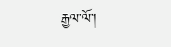རྒྱལ་ལོ་།